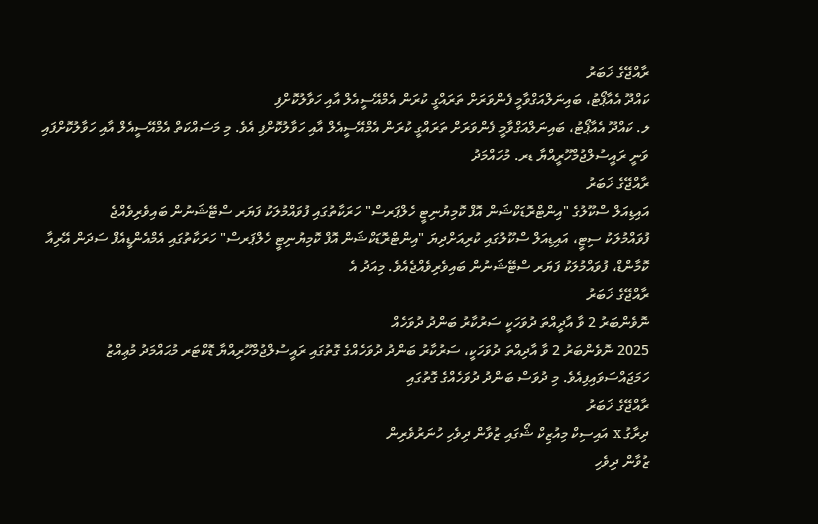ރާއްޖޭގެ ޚަބަރު
ކައްދޫ އެއާޕޯޓު، ބައިނަލްއަގްވާމީ ފެންވަރަށް ތަރައްގީ ކުރަން އެމްއޭސީއެލް އާއި ހަވާލުކޮށްފި
ލ. ކައްދޫ އެއާޕޯޓު، ބައިނަލްއަގްވާމީ ފެންވަރަށް ތަރައްގީ ކުރަން އެމްއޭސީއެލް އާއި ހަވާލުކޮށްފި އެވެ. މި މަސައްކަތް އެމްއޭސީއެލް އާއި ހަވާލުކޮށްފައި ވަނީ ރައީސުލްޖުމްހޫރީއްޔާ ޑރ. މުހައްމަދު
ރާއްޖޭގެ ޚަބަރު
އައިޑިއަލް ސްކޫލުގެ "އިންޓްރޮޑަކްޝަން އޮފް ކޮމިޔުނިޓީ ހެލްޕަރސް" ހަރަކާތުގައި ފުވައްމުލަކު ފަޔަރ ސްޓޭޝަނުން ބައިވެރިވެއްޖެ
ފުވައްމުލަކު ސިޓީ، އައިޑިއަލް ސްކޫލުގައި ކުރިއަށްދިޔަ "އިންޓްރޮޑަކްޝަން އޮފް ކޮމިޔުނިޓީ ހެލްޕަރސް" ހަރަކާތުގައި އެމްއެންޑީއެފް ސަދަން އޭރިއާ ކޮމާންޑް، ފުވައްމުލަކު ފަޔަރ ސްޓޭޝަނުން ބައިވެރިވެއްޖެއެވެ. މިއަދު އެ
ރާއްޖޭގެ ޚަބަރު
ނޮވެންބަރު 2 ވާ އާދީއްތަ ދުވަހަކީ ސަރުކާރު ބަންދު ދުވަހެއް
2025 ނޮވެންބަރު 2 ވާ އާދިއްތަ ދުވަހަކީ، ސަރުކާރު ބަންދު ދުވަހެއްގެ ގޮތުގައި ރައީސުލްޖުމްހޫރިއްޔާ ޑޮކްޓަރ މުޙައްމަދު މުޢިއްޒު ހަމަޖައްސަވައިފިއެވެ. މި ދުވަސް ބަންދު ދުވަހެއްގެ ގޮތުގައި
ރާއްޖޭގެ ޚަބަރު
ދިރާގު x އައިސިކް މިއުޒިކް ޝޯގައި ޒުވާން ދިވެހި ހުނަރުވެރިން
ޒުވާން ދިވެހި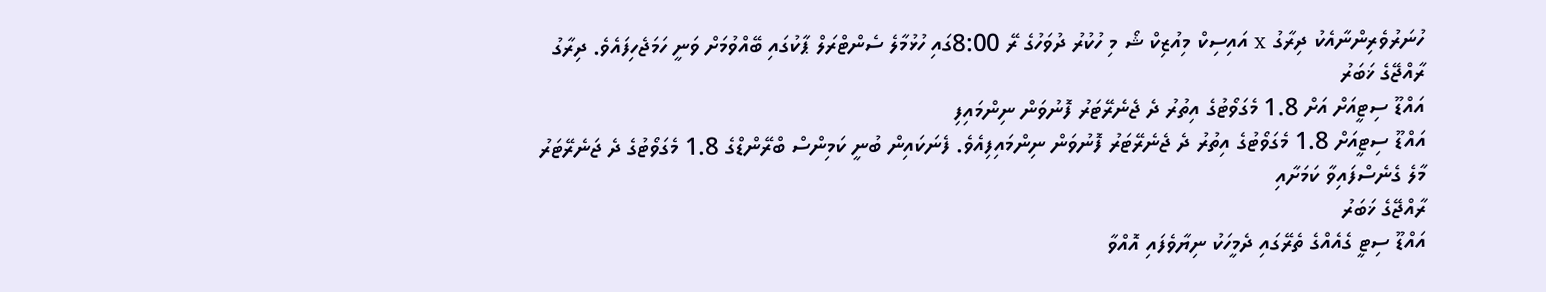ހުނަރުވެރިންނާއެކު ދިރާގު x އައިސިކް މިއުޒިކް ޝޯ މި ހުކުރު ދުވަހުގެ ރޭ 8:00ގައި ހުޅުމާލެ ސެންޓްރަލް ޕާކުގައި ބޭއްވުމަށް ވަނީ ހަމަޖެހިފައެވެ. ދިރާގު
ރާއްޖޭގެ ޚަބަރު
އައްޑޫ ސިޓީއަށް އަށް 1.8 މެގަވޯޓުގެ އިތުރު ދެ ޖެނެރޭޓަރު ފޮނުވަން ނިންމައިފި
އައްޑޫ ސިޓީއަށް 1.8 މެގަވޯޓުގެ އިތުރު ދެ ޖެނެރޭޓަރު ފޮނުވަން ނިންމައިފިއެވެ. ފެނަކައިން ބުނީ ކަމިންސް ބްރޭންޑްގެ 1.8 މެގަވޯޓުގެ ދެ ޖަނެރޭޓަރު މާލެ ގެނެސްފައިވާ ކަމަށާއި
ރާއްޖޭގެ ޚަބަރު
އައްޑޫ ސިޓީ ގެއެއްގެ ތެރޭގައި ދެމީހަކު ނިޔާވެފައި އޮއްވާ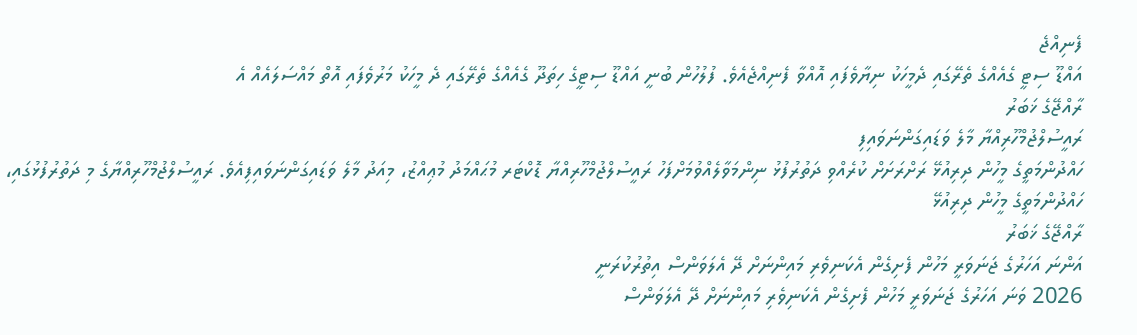ފެނިއްޖެ
އައްޑޫ ސިޓީ ގެއެއްގެ ތެރޭގައި ދެމީހަކު ނިޔާވެފައި އޮއްވާ ފެނިއްޖެއެވެ. ފުލުހުން ބުނީ އައްޑޫ ސިޓީގެ ހިތަދޫ ގެއެއްގެ ތެރޭގައި ދެ މީހަކު މަރުވެފައި އޮތް މައްސަލައެއް އެ
ރާއްޖޭގެ ޚަބަރު
ރައީސުލްޖުމްހޫރިއްޔާ މާލެ ވަޑައިގަންނަވައިފި
ހައްދުންމަތީގެ މީހުން ދިރިއުޅޭ ރަށްރަށަށް ކުރެއްވި ދަތުރުފުޅު ނިންމަވާލެއްވުމަށްފަހު ރައީސުލްޖުމްހޫރިއްޔާ ޑޮކްޓަރ މުޙައްމަދު މުޢިއްޒު، މިއަދު މާލެ ވަޑައިގަންނަވައިފިއެވެ. ރައީސުލްޖުމްހޫރިއްޔާގެ މި ދަތުރުފުޅުގައި، ހައްދުންމަތީގެ މީހުން ދިރިއުޅޭ
ރާއްޖޭގެ ޚަބަރު
އަންނަ އަހަރުގެ ޖަނަވަރީ މަހުން ފެށިގެން އެކަނިވެރި މައިންނަށް ދޭ އެލަވަންސް އިތުރުކުރަނީ
2026 ވަނަ އަހަރުގެ ޖަނަވަރީ މަހުން ފެށިގެން އެކަނިވެރި މައިންނަށް ދޭ އެލަވަންސް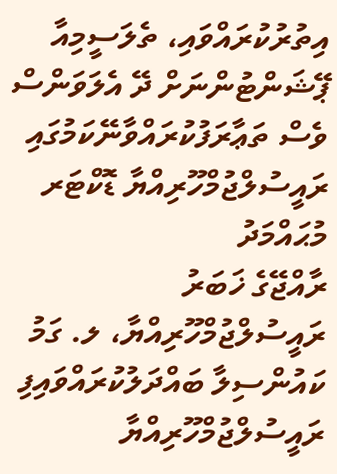އިތުރުކުރައްވައި، ތެލަސީމިއާ ޕޭޝަންޓުންނަށް ދޭ އެލަވަންސް ވެސް ތަޢާރަފުކުރައްވާނޭކަމުގައި ރައީސުލްޖުމްހޫރިއްޔާ ޑޮކްޓަރ މުޙައްމަދު
ރާއްޖޭގެ ޚަބަރު
ރައީސުލްޖުމްހޫރިއްޔާ، ލ. ގަމު ކައުންސިލާ ބައްދަލުކުރައްވައިފި
ރައީސުލްޖުމްހޫރިއްޔާ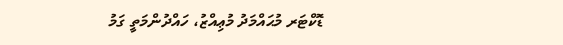ޑޮކްޓަރ މުޙައްމަދު މުޢިއްޒު، ހައްދުންމަތީ ގަމު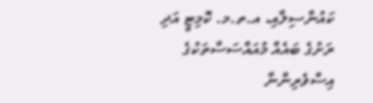ކައުންސިލާއި، އ.ތ.މ. ކޮމިޓީ އަދި ރަށުގެ ބައެއް މުއައްސަސާތަކުގެ އިސްވެރިންނާ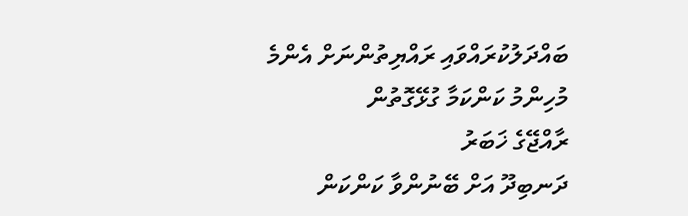ބައްދަލުކުރައްވައި ރައްޔިތުންނަށް އެންމެ މުހިންމު ކަންކަމާ ގުޅޭގޮތުން
ރާއްޖޭގެ ޚަބަރު
ދަނބިދޫ އަށް ބޭނުންވާ ކަންކަން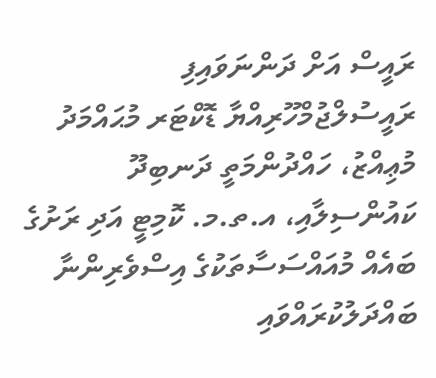ރައީސް އަށް ދަންނަވައިފި
ރައީސުލްޖުމްހޫރިއްޔާ ޑޮކްޓަރ މުޙައްމަދު މުޢިއްޒު، ހައްދުންމަތީ ދަނބިދޫ ކައުންސިލާއި، އ.ތ.މ. ކޮމިޓީ އަދި ރަށުގެ ބައެއް މުއައްސަސާތަކުގެ އިސްވެރިންނާ ބައްދަލުކުރައްވައި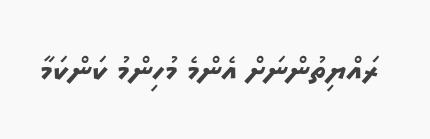ރައްޔިތުންނަށް އެންމެ މުހިންމު ކަންކަމާ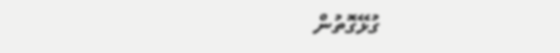ގުޅޭގޮތުން